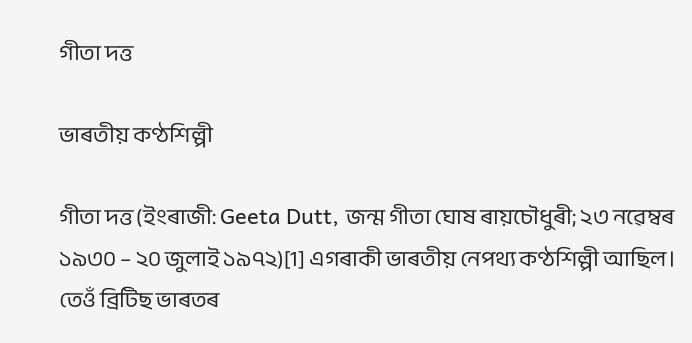গীতা দত্ত

ভাৰতীয় কণ্ঠশিল্পী

গীতা দত্ত (ইংৰাজী: Geeta Dutt, জন্ম গীতা ঘোষ ৰায়চৌধুৰী; ২৩ নৱেম্বৰ ১৯৩০ – ২০ জুলাই ১৯৭২)[1] এগৰাকী ভাৰতীয় নেপথ্য কণ্ঠশিল্পী আছিল। তেওঁ ব্ৰিটিছ ভাৰতৰ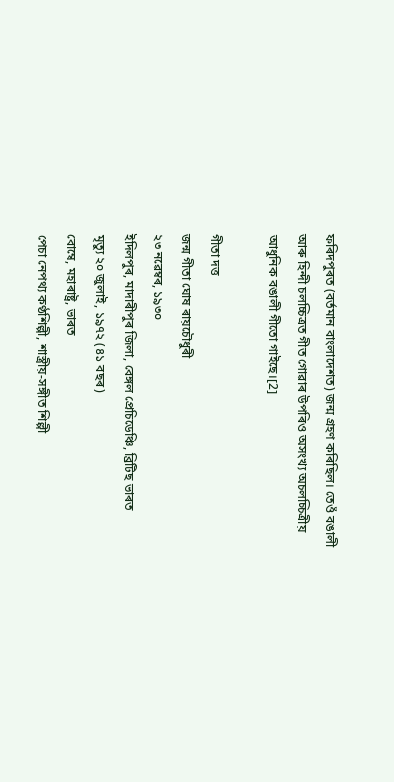ফৰিদপুৰত (বৰ্তমান বাংলাদেশত) জন্ম গ্ৰহণ কৰিছিল। তেওঁ বঙালী আৰু হিন্দী চলচ্চিত্ৰত গীত গোৱাৰ উপৰিও অসংখ্য অচলচ্চিত্ৰীয় আধুনিক বঙালী গীতো গাইছে।[2]

গীতা দত্ত
জন্ম গীতা ঘোষ ৰায়চৌধুৰী
২৩ নৱেম্বৰ, ১৯৩০
ইদিলপুৰ, মাদাৰীপুৰ জিলা, বেঙ্গল প্ৰেচিডেঞ্চি, ব্ৰিটিছ ভাৰত
মৃত্যু ২০ জুলাই, ১৯৭২ (৪১ বছৰ)
বোম্বে, মহাৰাষ্ট্ৰ, ভাৰত
পেচা নেপথ্য কণ্ঠশিল্পী, শাস্ত্ৰীয়-সঙ্গীত শিল্পী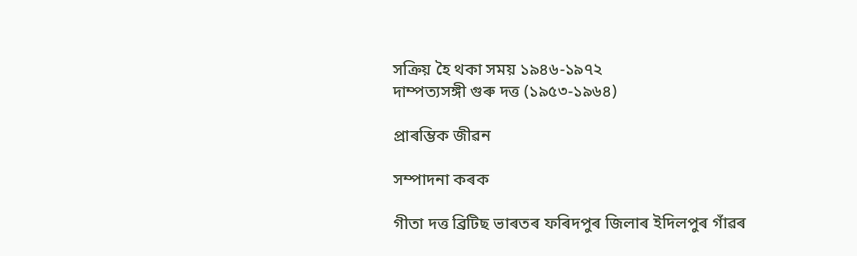সক্ৰিয় হৈ থকা সময় ১৯৪৬-১৯৭২
দাম্পত্যসঙ্গী গুৰু দত্ত (১৯৫৩-১৯৬৪)

প্ৰাৰম্ভিক জীৱন

সম্পাদনা কৰক

গীতা দত্ত ব্ৰিটিছ ভাৰতৰ ফৰিদপুৰ জিলাৰ ইদিলপুৰ গাঁৱৰ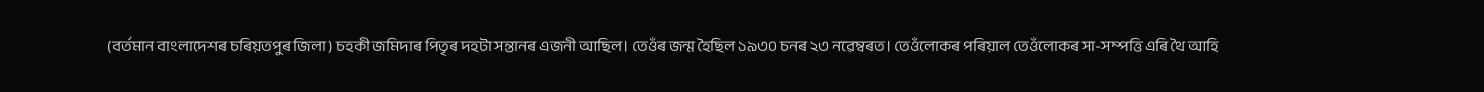(বৰ্তমান বাংলাদেশৰ চৰিয়তপুৰ জিলা) চহকী জমিদাৰ পিতৃৰ দহটা সন্তানৰ এজনী আছিল। তেওঁৰ জন্ম হৈছিল ১৯৩০ চনৰ ২৩ নৱেম্বৰত। তেওঁলোকৰ পৰিয়াল তেওঁলোকৰ সা-সম্পত্তি এৰি থৈ আহি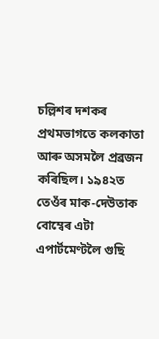চল্লিশৰ দশকৰ প্ৰথমভাগতে কলকাতা আৰু অসমলৈ প্ৰব্ৰজন কৰিছিল। ১৯৪২ত তেওঁৰ মাক-দেউতাক বোম্বেৰ এটা এপাৰ্টমেণ্টলৈ গুছি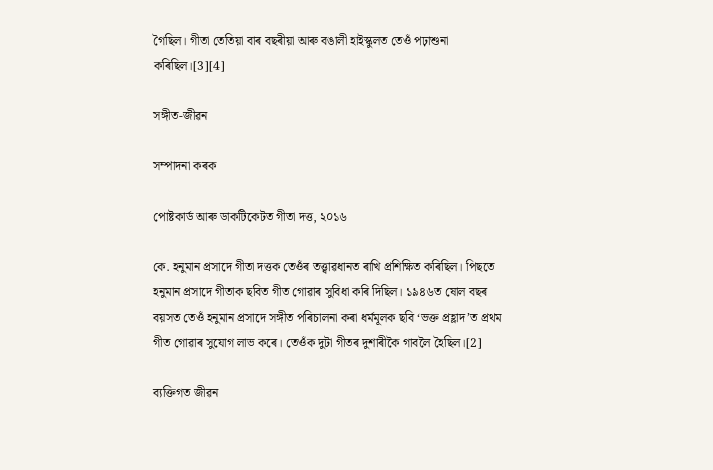গৈছিল। গীতা তেতিয়া বাৰ বছৰীয়া আৰু বঙালী হাইস্কুলত তেওঁ পঢ়াশুনা কৰিছিল।[3][4]

সঙ্গীত-জীৱন

সম্পাদনা কৰক

পোষ্টকাৰ্ড আৰু ডাকটিকেটত গীতা দত্ত, ২০১৬

কে. হনুমান প্ৰসাদে গীতা দত্তক তেওঁৰ তত্ত্বাৱধানত ৰাখি প্ৰশিক্ষিত কৰিছিল। পিছতে হনুমান প্ৰসাদে গীতাক ছবিত গীত গোৱাৰ সুবিধা কৰি দিছিল। ১৯৪৬ত ষোল বছৰ বয়সত তেওঁ হনুমান প্ৰসাদে সঙ্গীত পৰিচালনা কৰা ধৰ্মমূলক ছবি ‘ভক্ত প্ৰহ্লাদ’ত প্ৰথম গীত গোৱাৰ সুযোগ লাভ কৰে। তেওঁক দুটা গীতৰ দুশাৰীকৈ গাবলৈ হৈছিল।[2]

ব্যক্তিগত জীৱন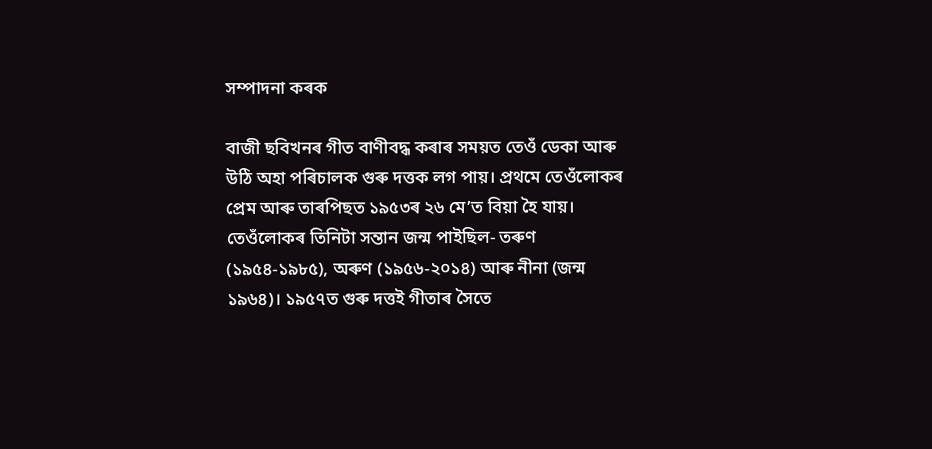সম্পাদনা কৰক

বাজী ছবিখনৰ গীত বাণীবদ্ধ কৰাৰ সময়ত তেওঁ ডেকা আৰু উঠি অহা পৰিচালক গুৰু দত্তক লগ পায়। প্ৰথমে তেওঁলোকৰ প্ৰেম আৰু তাৰপিছত ১৯৫৩ৰ ২৬ মে’ত বিয়া হৈ যায়। তেওঁলোকৰ তিনিটা সন্তান জন্ম পাইছিল- তৰুণ (১৯৫৪-১৯৮৫), অৰুণ (১৯৫৬-২০১৪) আৰু নীনা (জন্ম ১৯৬৪)। ১৯৫৭ত গুৰু দত্তই গীতাৰ সৈতে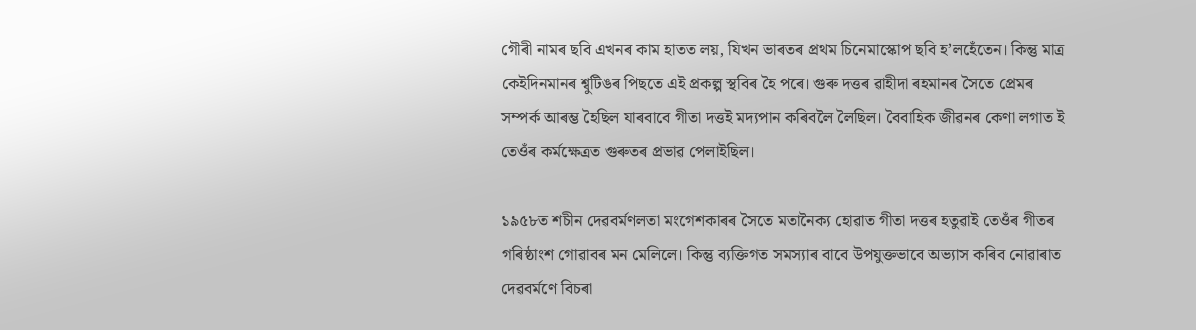গৌৰী নামৰ ছবি এখনৰ কাম হাতত লয়, যিখন ভাৰতৰ প্ৰথম চিনেমাস্কোপ ছবি হ’লহেঁতেন। কিন্তু মাত্ৰ কেইদিনমানৰ শ্বুটিঙৰ পিছতে এই প্ৰকল্প স্থবিৰ হৈ পৰে। গুৰু দত্তৰ ৱাহীদা ৰহমানৰ সৈতে প্ৰেমৰ সম্পৰ্ক আৰম্ভ হৈছিল যাৰবাবে গীতা দত্তই মদ্যপান কৰিবলৈ লৈছিল। বৈবাহিক জীৱনৰ কেণা লগাত ই তেওঁৰ কৰ্মক্ষেত্ৰত গুৰুতৰ প্ৰভাৱ পেলাইছিল।

১৯৫৮ত শচীন দেৱবৰ্মণলতা মংগেশকাৰৰ সৈতে মতানৈক্য হোৱাত গীতা দত্তৰ হতুৱাই তেওঁৰ গীতৰ গৰিষ্ঠাংশ গোৱাবৰ মন মেলিলে। কিন্তু ব্যক্তিগত সমস্যাৰ বাবে উপযুক্তভাবে অভ্যাস কৰিব নোৱাৰাত দেৱবৰ্মণে বিচৰা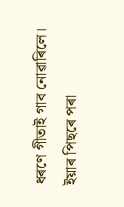ধৰণে গীতাই গাব নোৱাৰিলে। ইয়াৰ পিছৰে পৰা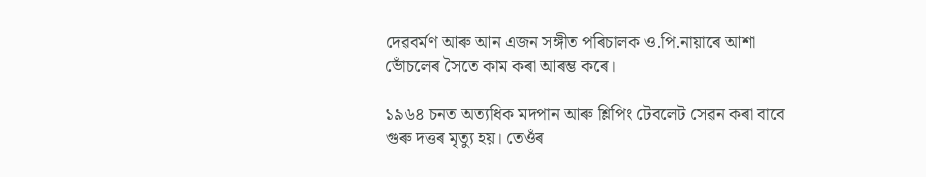দেৱবৰ্মণ আৰু আন এজন সঙ্গীত পৰিচালক ও.পি.নায়াৰে আশা ভোঁচলেৰ সৈতে কাম কৰা আৰম্ভ কৰে।

১৯৬৪ চনত অত্যধিক মদপান আৰু শ্লিপিং টেবলেট সেৱন কৰা বাবে গুৰু দত্তৰ মৃত্যু হয়। তেওঁৰ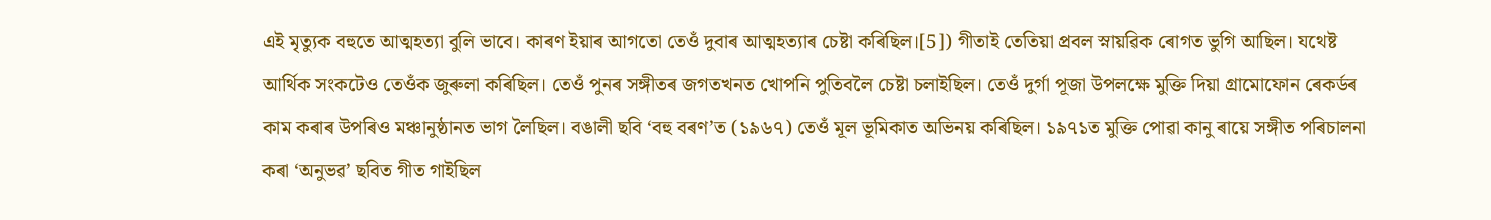এই মৃত্যুক বহুতে আত্মহত্যা বুলি ভাবে। কাৰণ ইয়াৰ আগতো তেওঁ দুবাৰ আত্মহত্যাৰ চেষ্টা কৰিছিল।[5]) গীতাই তেতিয়া প্ৰবল স্নায়ৱিক ৰোগত ভুগি আছিল। যথেষ্ট আৰ্থিক সংকটেও তেওঁক জুৰুলা কৰিছিল। তেওঁ পুনৰ সঙ্গীতৰ জগতখনত খোপনি পুতিবলৈ চেষ্টা চলাইছিল। তেওঁ দুৰ্গা পূজা উপলক্ষে মুক্তি দিয়া গ্ৰামোফোন ৰেকৰ্ডৰ কাম কৰাৰ উপৰিও মঞ্চানুষ্ঠানত ভাগ লৈছিল। বঙালী ছবি ‘বহু বৰণ’ত (১৯৬৭) তেওঁ মূল ভূমিকাত অভিনয় কৰিছিল। ১৯৭১ত মুক্তি পোৱা কানু ৰায়ে সঙ্গীত পৰিচালনা কৰা ‘অনুভৱ’ ছবিত গীত গাইছিল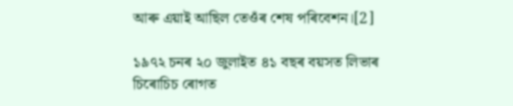আৰু এয়াই আছিল তেওঁৰ শেষ পৰিবেশন।[2]

১৯৭২ চনৰ ২০ জুলাইত ৪১ বছৰ বয়সত লিভাৰ চিৰোচিচ ৰোগত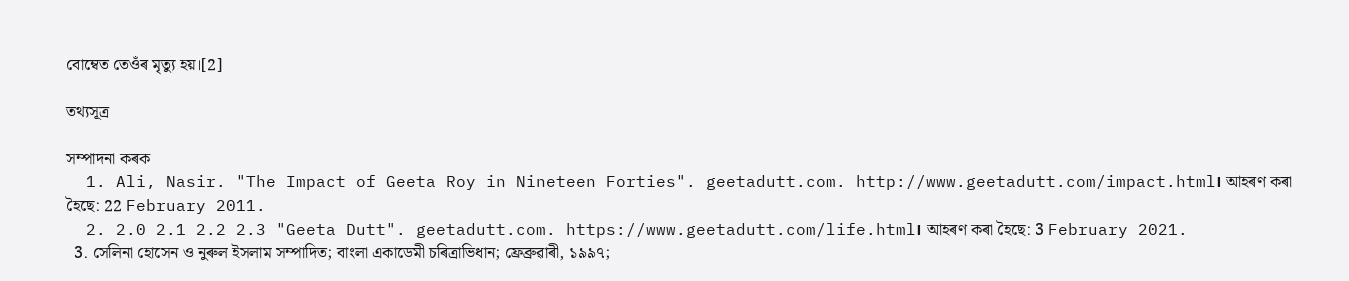বোম্বেত তেওঁৰ মৃত্যু হয়।[2]

তথ্যসূত্ৰ

সম্পাদনা কৰক
  1. Ali, Nasir. "The Impact of Geeta Roy in Nineteen Forties". geetadutt.com. http://www.geetadutt.com/impact.html। আহৰণ কৰা হৈছে: 22 February 2011.
  2. 2.0 2.1 2.2 2.3 "Geeta Dutt". geetadutt.com. https://www.geetadutt.com/life.html। আহৰণ কৰা হৈছে: 3 February 2021.
  3. সেলিনা হোসেন ও নুৰুল ইসলাম সম্পাদিত; বাংলা একাডেমী চৰিত্ৰাভিধান; ফ্ৰেব্ৰুৱাৰী, ১৯৯৭;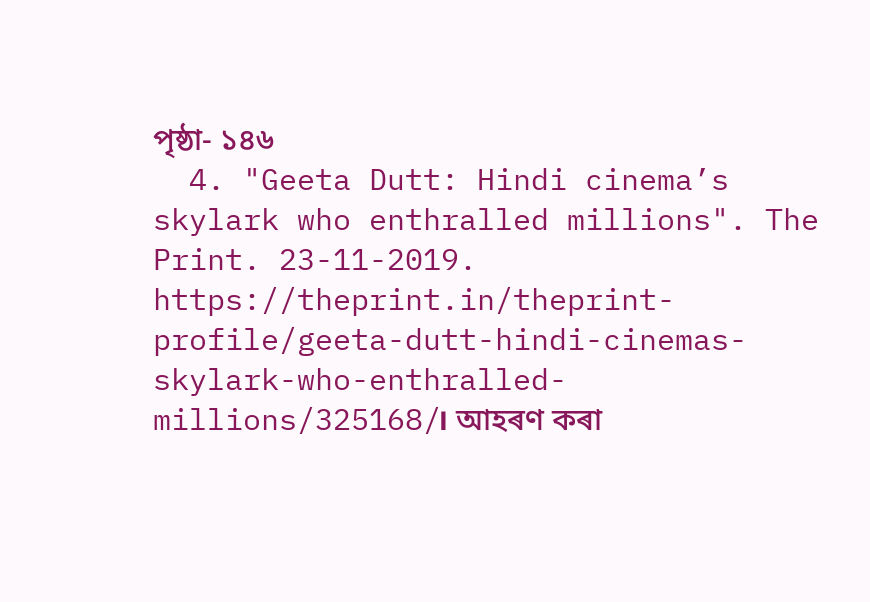পৃষ্ঠা- ১৪৬
  4. "Geeta Dutt: Hindi cinema’s skylark who enthralled millions". The Print. 23-11-2019. https://theprint.in/theprint-profile/geeta-dutt-hindi-cinemas-skylark-who-enthralled-millions/325168/। আহৰণ কৰা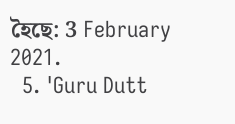হৈছে: 3 February 2021.
  5. 'Guru Dutt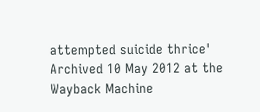attempted suicide thrice' Archived 10 May 2012 at the Wayback Machine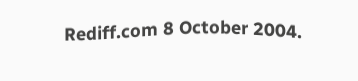Rediff.com 8 October 2004.